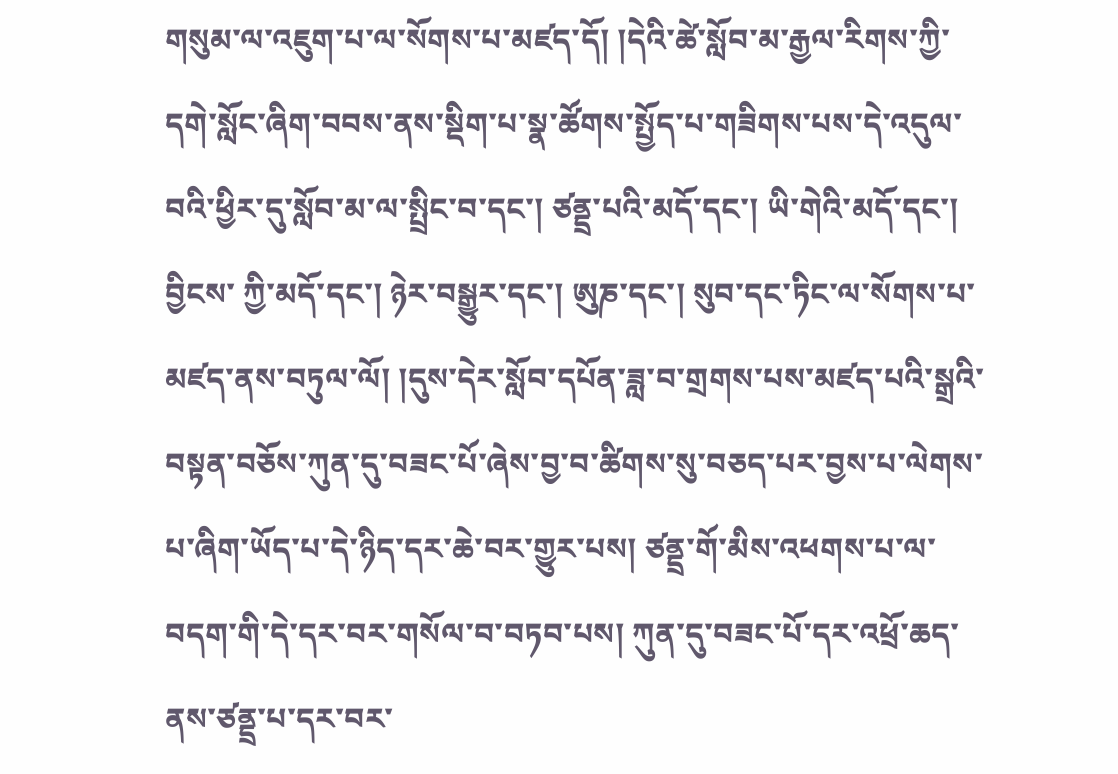གསུམ་ལ་འཇུག་པ་ལ་སོགས་པ་མཛད་དོ། །དེའི་ཚེ་སློབ་མ་རྒྱལ་རིགས་ཀྱི་དགེ་སློང་ཞིག་བབས་ནས་སྡིག་པ་སྣ་ཚོགས་སྤྱོད་པ་གཟིགས་པས་དེ་འདུལ་བའི་ཕྱིར་དུ་སློབ་མ་ལ་སྤྲིང་བ་དང་། ཙནྡྲ་པའི་མདོ་དང་། ཡི་གེའི་མདོ་དང་། བྱིངས་ ཀྱི་མདོ་དང་། ཉེར་བསྒྱུར་དང་། ཨུཎ་དང་། སུབ་དང་ཏིང་ལ་སོགས་པ་མཛད་ནས་བཏུལ་ལོ། །དུས་དེར་སློབ་དཔོན་ཟླ་བ་གྲགས་པས་མཛད་པའི་སྒྲའི་བསྟན་བཅོས་ཀུན་དུ་བཟང་པོ་ཞེས་བྱ་བ་ཚིགས་སུ་བཅད་པར་བྱས་པ་ལེགས་པ་ཞིག་ཡོད་པ་དེ་ཉིད་དར་ཆེ་བར་གྱུར་པས། ཙནྡྲ་གོ་མིས་འཕགས་པ་ལ་བདག་གི་དེ་དར་བར་གསོལ་བ་བཏབ་པས། ཀུན་དུ་བཟང་པོ་དར་འཕྲོ་ཆད་ནས་ཙནྡྲ་པ་དར་བར་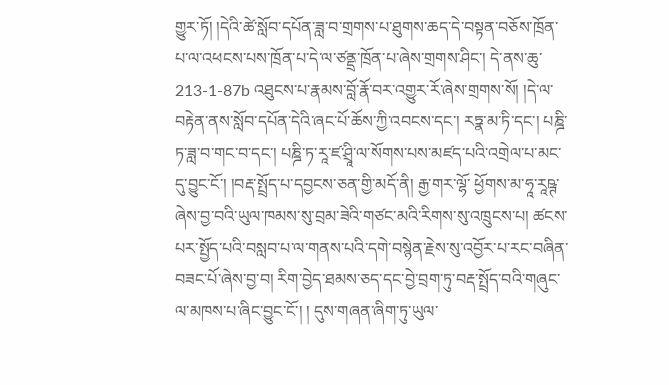གྱུར་ཏོ། །དེའི་ཚེ་སློབ་དཔོན་ཟླ་བ་གྲགས་པ་ཐུགས་ཆད་དེ་བསྟན་བཅོས་ཁྲོན་པ་ལ་འཕངས་པས་ཁྲོན་པ་དེ་ལ་ཙནྡྲ་ཁྲོན་པ་ཞེས་གྲགས་ཤིང་། དེ་ནས་ཆུ་ 213-1-87b འཐུངས་པ་རྣམས་བློ་རྣོ་བར་འགྱུར་རོ་ཞེས་གྲགས་སོ། །དེ་ལ་བརྟེན་ནས་སློབ་དཔོན་དེའི་ཞང་པོ་ཆོས་ཀྱི་འབངས་དང་། རཏྣ་མ་ཏི་དང་། པཎྜི་ཏ་ཟླ་བ་གང་བ་དང་། པཎྜི་ཏ་རཱ་ཛ་ཤྲཱི་ལ་སོགས་པས་མཛད་པའི་འགྲེལ་པ་མང་དུ་བྱུང་ངོ་། །བརྡ་སྤྲོད་པ་དབྱངས་ཅན་གྱི་མདོ་ནི། རྒྱ་གར་ལྷོ་ ཕྱོགས་མ་ཧཱ་རཱཥྚ་ཞེས་བྱ་བའི་ཡུལ་ཁམས་སུ་བྲམ་ཟེའི་གཙང་མའི་རིགས་སུ་འཁྲུངས་པ། ཚངས་པར་སྤྱོད་པའི་བསླབ་པ་ལ་གནས་པའི་དགེ་བསྙེན་རྗེས་སུ་འབྱོར་པ་རང་བཞིན་བཟང་པོ་ཞེས་བྱ་བ། རིག་བྱེད་ཐམས་ཅད་དང་བྱེ་བྲག་ཏུ་བརྡ་སྤྲོད་བའི་གཞུང་ལ་མཁས་པ་ཞིང་བྱུང་ངོ་། ། དུས་གཞན་ཞིག་ཏུ་ཡུལ་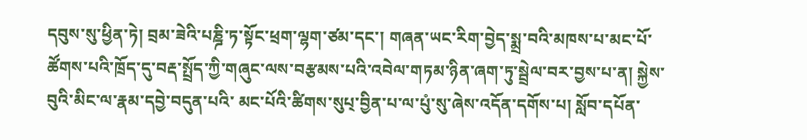དབུས་སུ་ཕྱིན་ཏེ། བྲམ་ཟེའི་པཎྜི་ཏ་སྟོང་ཕྲག་ལྷག་ཙམ་དང་། གཞན་ཡང་རིག་བྱེད་སྨྲ་བའི་མཁས་པ་མང་པོ་ཚོགས་པའི་ཁྲོད་དུ་བརྡ་སྤྲོད་ཀྱི་གཞུང་ལས་བརྩམས་པའི་འབེལ་གཏམ་ཉིན་ཞག་ཏུ་སྦྲེལ་བར་བྱས་པ་ན། སྐྱེས་བུའི་མིང་ལ་རྣམ་དབྱེ་བདུན་པའི་ མང་པོའི་ཚིགས་སུཔ྄་བྱིན་པ་ལ་པུཾ་སུ་ཞེས་འདོན་དགོས་པ། སློབ་དཔོན་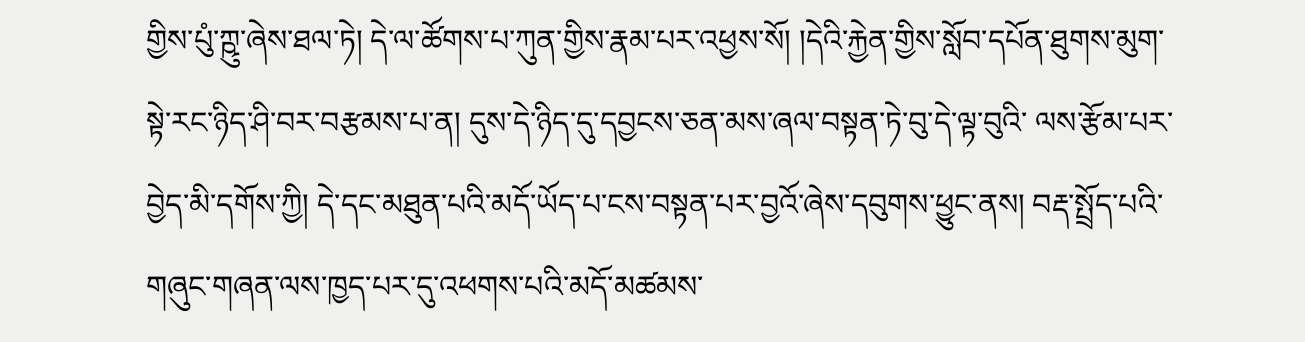གྱིས་པུཾ་ཀྵུ་ཞེས་ཐལ་ཏེ། དེ་ལ་ཚོགས་པ་ཀུན་གྱིས་རྣམ་པར་འཕྱས་སོ། །དེའི་རྐྱེན་གྱིས་སློབ་དཔོན་ཐུགས་མུག་སྟེ་རང་ཉིད་ཤི་བར་བརྩམས་པ་ན། དུས་དེ་ཉིད་དུ་དབྱངས་ཅན་མས་ཞལ་བསྟན་ཏེ་བུ་དེ་ལྟ་བུའི་ ལས་རྩོམ་པར་བྱེད་མི་དགོས་ཀྱི། དེ་དང་མཐུན་པའི་མདོ་ཡོད་པ་ངས་བསྟན་པར་བྱའོ་ཞེས་དབུགས་ཕྱུང་ནས། བརྡ་སྤྲོད་པའི་གཞུང་གཞན་ལས་ཁྱད་པར་དུ་འཕགས་པའི་མདོ་མཚམས་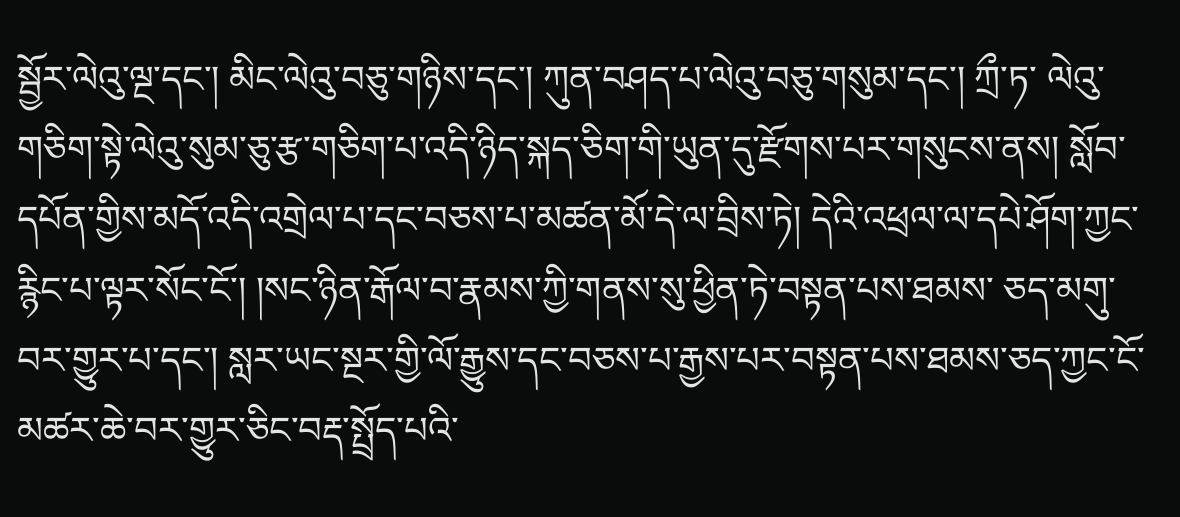སྦྱོར་ལེའུ་ལྔ་དང་། མིང་ལེའུ་བཅུ་གཉིས་དང་། ཀུན་བཤད་པ་ལེའུ་བཅུ་གསུམ་དང་། ཀྲྀ་ཏ་ ལེའུ་གཅིག་སྟེ་ལེའུ་སུམ་ཅུ་རྩ་གཅིག་པ་འདི་ཉིད་སྐད་ཅིག་གི་ཡུན་དུ་རྫོགས་པར་གསུངས་ནས། སློབ་དཔོན་གྱིས་མདོ་འདི་འགྲེལ་པ་དང་བཅས་པ་མཚན་མོ་དེ་ལ་བྲིས་ཏེ། དེའི་འཕྲལ་ལ་དཔེ་ཤོག་ཀྱང་རྙིང་པ་ལྟར་སོང་ངོ་། །སང་ཉིན་རྒོལ་བ་རྣམས་ཀྱི་གནས་སུ་ཕྱིན་ཏེ་བསྟན་པས་ཐམས་ ཅད་མགུ་བར་གྱུར་པ་དང་། སླར་ཡང་སྔར་གྱི་ལོ་རྒྱུས་དང་བཅས་པ་རྒྱས་པར་བསྟན་པས་ཐམས་ཅད་ཀྱང་ངོ་མཚར་ཆེ་བར་གྱུར་ཅིང་བརྡ་སྤྲོད་པའི་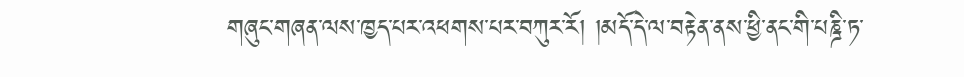གཞུང་གཞན་ལས་ཁྱད་པར་འཕགས་པར་བཀུར་རོ། །མདོ་དེ་ལ་བརྟེན་ནས་ཕྱི་ནང་གི་པཎྜི་ཏ་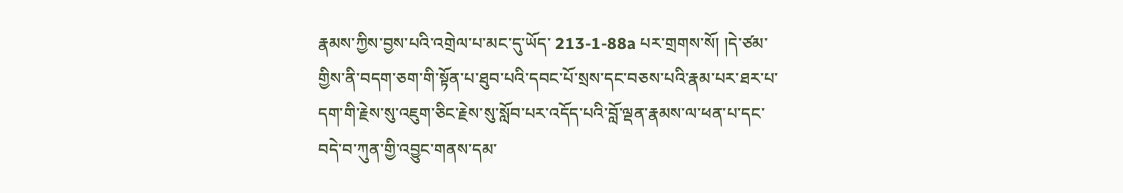རྣམས་ཀྱིས་བྱས་པའི་འགྲེལ་པ་མང་དུ་ཡོད་ 213-1-88a པར་གྲགས་སོ། །དེ་ཙམ་གྱིས་ནི་བདག་ཅག་གི་སྟོན་པ་ཐུབ་པའི་དབང་པོ་སྲས་དང་བཅས་པའི་རྣམ་པར་ཐར་པ་དག་གི་རྗེས་སུ་འཇུག་ཅིང་རྗེས་སུ་སློབ་པར་འདོད་པའི་བློ་ལྡན་རྣམས་ལ་ཕན་པ་དང་བདེ་བ་ཀུན་གྱི་འབྱུང་གནས་དམ་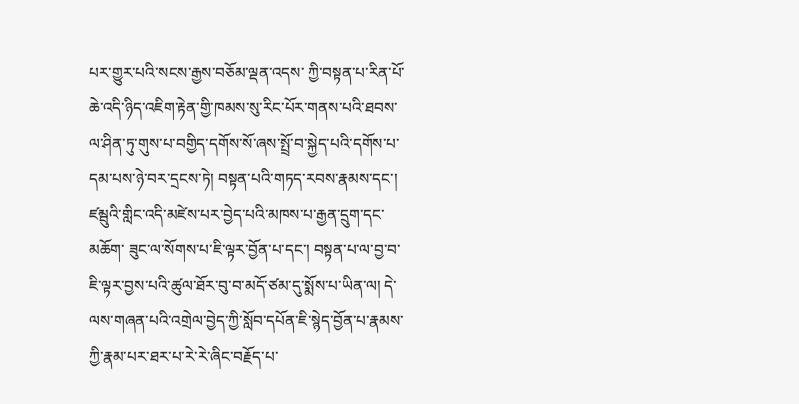པར་གྱུར་པའི་སངས་རྒྱས་བཅོམ་ལྡན་འདས་ ཀྱི་བསྟན་པ་རིན་པོ་ཆེ་འདི་ཉིད་འཇིག་རྟེན་གྱི་ཁམས་སུ་རིང་པོར་གནས་པའི་ཐབས་ལ་ཤིན་ཏུ་གུས་པ་བགྱིད་དགོས་སོ་ཞས་སྤྲོ་བ་སྐྱེད་པའི་དགོས་པ་དམ་པས་ཉེ་བར་དྲངས་ཏེ། བསྟན་པའི་གཏད་རབས་རྣམས་དང་། ཛམྦུའི་གླིང་འདི་མཛེས་པར་བྱེད་པའི་མཁས་པ་རྒྱན་དྲུག་དང་མཆོག་ ཟུང་ལ་སོགས་པ་ཇི་ལྟར་བྱོན་པ་དང་། བསྟན་པ་ལ་བྱ་བ་ཇི་ལྟར་བྱས་པའི་ཚུལ་ཐོར་བུ་བ་མདོ་ཙམ་དུ་སྨོས་པ་ཡིན་ལ། དེ་ལས་གཞན་པའི་འགྲེལ་བྱེད་ཀྱི་སློབ་དཔོན་ཇི་སྙེད་བྱོན་པ་རྣམས་ཀྱི་རྣམ་པར་ཐར་པ་རེ་རེ་ཞིང་བརྗོད་པ་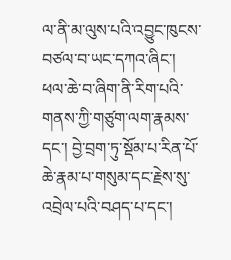ལ་ནི་མ་ལུས་པའི་འབྱུང་ཁུངས་བཙལ་བ་ཡང་དཀའ་ཞིང་། ཕལ་ཆེ་བ་ཞིག་ནི་རིག་པའི་གནས་ཀྱི་གཙུག་ལག་རྣམས་དང་། བྱེ་བྲག་ཏུ་སྡོམ་པ་རིན་པོ་ཆེ་རྣམ་པ་གསུམ་དང་རྗེས་སུ་འབྲེལ་པའི་བཤད་པ་དང་།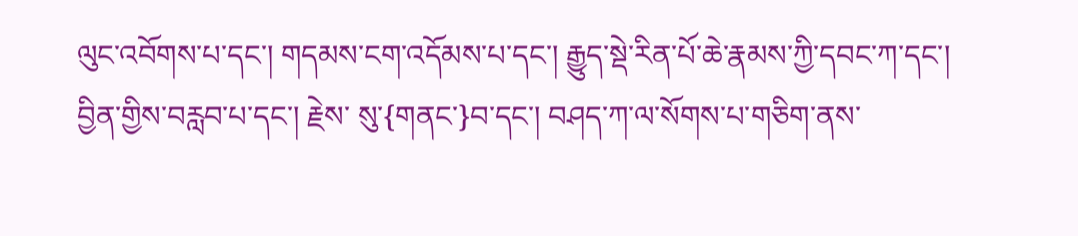ལུང་འབོགས་པ་དང་། གདམས་ངག་འདོམས་པ་དང་། རྒྱུད་སྡེ་རིན་པོ་ཆེ་རྣམས་ཀྱི་དབང་ཀ་དང་། བྱིན་གྱིས་བརླབ་པ་དང་། རྗེས་ སུ་{གནང་}བ་དང་། བཤད་ཀ་ལ་སོགས་པ་གཅིག་ནས་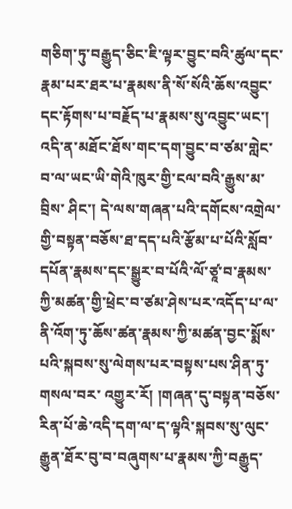གཅིག་ཏུ་བརྒྱུད་ཅིང་ཇི་ལྟར་བྱུང་བའི་ཚུལ་དང་རྣམ་པར་ཐར་པ་རྣམས་ནི་སོ་སོའི་ཆོས་འབྱུང་དང་རྟོགས་པ་བརྗོད་པ་རྣམས་སུ་འབྱུང་ཡང་། འདི་ན་མཐོང་ཐོས་གང་དག་བྱུང་བ་ཙམ་གླེང་བ་ལ་ཡང་ཡི་གེའི་ཁུར་གྱི་ངལ་བའི་རྒྱུས་མ་བྲིས་ ཤིང་། དེ་ལས་གཞན་པའི་དགོངས་འགྲེལ་གྱི་བསྟན་བཅོས་ཐ་དད་པའི་རྩོམ་པ་པོའི་སློབ་དཔོན་རྣམས་དང་སྒྱུར་བ་པོའི་ལོ་ཙཱ་བ་རྣམས་ཀྱི་མཚན་གྱི་ཕྲེང་བ་ཙམ་ཤེས་པར་འདོད་པ་ལ་ནི་འོག་ཏུ་ཆོས་ཚན་རྣམས་ཀྱི་མཚན་བྱང་སྨོས་པའི་སྐབས་སུ་ལེགས་པར་བསྟས་པས་ཤིན་ཏུ་གསལ་བར་ འགྱུར་རོ། །གཞན་དུ་བསྟན་བཅོས་རིན་པོ་ཆེ་འདི་དག་ལ་ད་ལྟའི་སྐབས་སུ་ལུང་རྒྱུན་ཐོར་བུ་བ་བཞུགས་པ་རྣམས་ཀྱི་བརྒྱུད་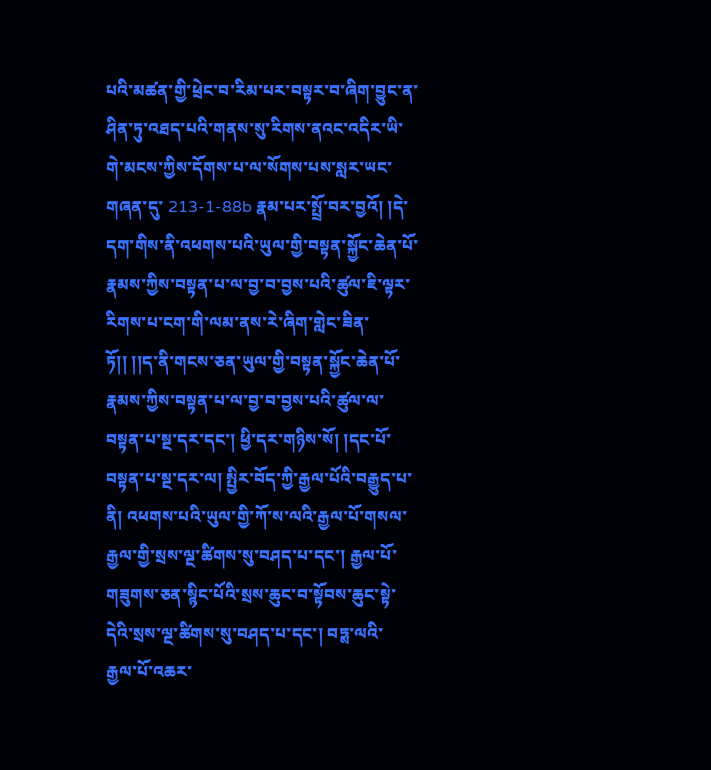པའི་མཚན་གྱི་ཕྲེང་བ་རིམ་པར་བསྟར་བ་ཞིག་བྱུང་ན་ཤིན་ཏུ་འཐད་པའི་གནས་སུ་རིགས་ནའང་འདིར་ཡི་གེ་མངས་ཀྱིས་དོགས་པ་ལ་སོགས་པས་སླར་ཡང་གཞན་དུ་ 213-1-88b རྣམ་པར་སྤྲོ་བར་བྱའོ། །དེ་དག་གིས་ནི་འཕགས་པའི་ཡུལ་གྱི་བསྟན་སྐྱོང་ཆེན་པོ་རྣམས་ཀྱིས་བསྟན་པ་ལ་བྱ་བ་བྱས་པའི་ཚུལ་ཇི་ལྟར་རིགས་པ་ངག་གི་ལམ་ནས་རེ་ཞིག་གླེང་ཟིན་ཏོ།། །།ད་ནི་གངས་ཅན་ཡུལ་གྱི་བསྟན་སྐྱོང་ཆེན་པོ་རྣམས་ཀྱིས་བསྟན་པ་ལ་བྱ་བ་བྱས་པའི་ཚུལ་ལ་བསྟན་པ་སྔ་དར་དང་། ཕྱི་དར་གཉིས་སོ། །དང་པོ་བསྟན་པ་སྔ་དར་ལ། སྤྱིར་བོད་ཀྱི་རྒྱལ་པོའི་བརྒྱུད་པ་ནི། འཕགས་པའི་ཡུལ་གྱི་ཀོ་ས་ལའི་རྒྱལ་པོ་གསལ་རྒྱལ་གྱི་སྲས་ལྔ་ཚིགས་སུ་བཤད་པ་དང་། རྒྱལ་པོ་གཟུགས་ཅན་སྙིང་པོའི་སྲས་ཆུང་བ་སྟོབས་ཆུང་སྟེ་དེའི་སྲས་ལྔ་ཚིགས་སུ་བཤད་པ་དང་། བཏྶ་ལའི་ རྒྱལ་པོ་འཆར་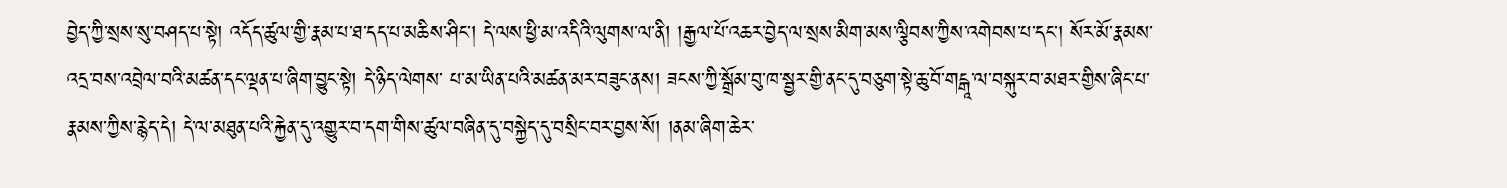བྱེད་ཀྱི་སྲས་སུ་བཤད་པ་སྟེ། འདོད་ཚུལ་གྱི་རྣམ་པ་ཐ་དད་པ་མཆིས་ཤིང་། དེ་ལས་ཕྱི་མ་འདིའི་ལུགས་ལ་ནི། །རྒྱལ་པོ་འཆར་བྱེད་ལ་སྲས་མིག་མས་ལྕིབས་ཀྱིས་འགེབས་པ་དང་། སོར་མོ་རྣམས་འདྲ་བས་འབྲེལ་བའི་མཚན་དང་ལྡན་པ་ཞིག་བྱུང་སྟེ། དེ་ཉིད་ལེགས་ པ་མ་ཡིན་པའི་མཚན་མར་བཟུང་ནས། ཟངས་ཀྱི་སྒྲོམ་བུ་ཁ་སྦྱར་གྱི་ནང་དུ་བཅུག་སྟེ་ཆུ་བོ་གངྒཱ་ལ་བསྐུར་བ་མཐར་གྱིས་ཞིང་པ་རྣམས་ཀྱིས་རྙེད་དེ། དེ་ལ་མཐུན་པའི་རྐྱེན་དུ་འགྱུར་བ་དག་གིས་ཚུལ་བཞིན་དུ་བསྐྱེད་དུ་བསྲིང་བར་བྱས་སོ། །ནམ་ཞིག་ཆེར་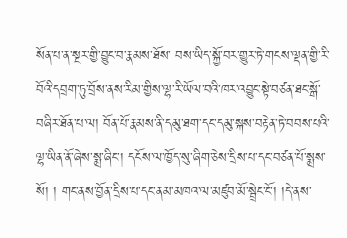སོན་པ་ན་སྔར་གྱི་བྱུང་བ་རྣམས་ཐོས་ བས་ཡིད་སྐྱོ་བར་གྱུར་ཏེ་གངས་ལྡན་གྱི་རི་བོའི་དབྲག་ཏུ་བྲོས་ནས་རིམ་གྱིས་ལྷ་རི་ཡོལ་བའི་ཁར་འབྱུང་སྟེ་བཙན་ཐང་སྒོ་བཞིར་ཐོན་པ་ལ། བོན་པོ་རྣམས་ནི་དམུ་ཐག་དང་དམུ་སྐས་བརྟེན་ཏེ་བབས་པའི་ལྷ་ཡིན་ནོ་ཞེས་སྨྲ་ཞིང་། དངོས་ལ་ཁྱོད་སུ་ཞིག་ཅེས་དྲིས་པ་དང་བཙན་པོ་སྨྲས་སོ། ། གང་ནས་བྱོན་དྲིས་པ་དང་ནམ་མཁའ་ལ་མཛུབ་མོ་སྦྲེང་ངོ་། །དེ་ནས་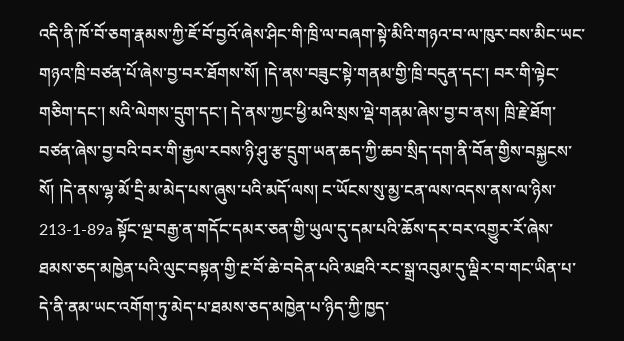འདི་ནི་ཁོ་བོ་ཅག་རྣམས་ཀྱི་ཇོ་བོ་བྱའོ་ཞེས་ཤིང་གི་ཁྲི་ལ་བཞག་སྟེ་མིའི་གཉའ་བ་ལ་ཁུར་བས་མིང་ཡང་གཉའ་ཁྲི་བཙན་པོ་ཞེས་བྱ་བར་ཐོགས་སོ། །དེ་ནས་བཟུང་སྟེ་གནམ་གྱི་ཁྲི་བདུན་དང་། བར་གི་ལྟེང་གཅིག་དང་། སའི་ལེགས་དྲུག་དང་། དེ་ནས་ཀྱང་ཕྱི་མའི་སྲས་ལྡེ་གནམ་ཞེས་བྱ་བ་ནས། ཁྲི་རྗེ་ཐོག་བཙན་ཞེས་བྱ་བའི་བར་གི་རྒྱལ་རབས་ཉི་ཤུ་རྩ་དྲུག་ཡན་ཆད་ཀྱི་ཆབ་སྲིད་དག་ནི་བོན་གྱིས་བསྐྱངས་སོ། །དེ་ནས་ལྷ་མོ་དྲི་མ་མེད་པས་ཞུས་པའི་མདོ་ལས། ང་ཡོངས་སུ་མྱ་ངན་ལས་འདས་ནས་ལ་ཉིས་ 213-1-89a སྟོང་ལྔ་བརྒྱ་ན་གདོང་དམར་ཅན་གྱི་ཡུལ་དུ་དམ་པའི་ཆོས་དར་བར་འགྱུར་རོ་ཞེས་ཐམས་ཅད་མཁྱེན་པའི་ལུང་བསྟན་གྱི་རྔ་བོ་ཆེ་བདེན་པའི་མཐའི་རང་སྒྲ་འབུམ་དུ་ལྡིར་བ་གང་ཡིན་པ་དེ་ནི་ནམ་ཡང་འགོག་ཏུ་མེད་པ་ཐམས་ཅད་མཁྱེན་པ་ཉིད་ཀྱི་ཁྱད་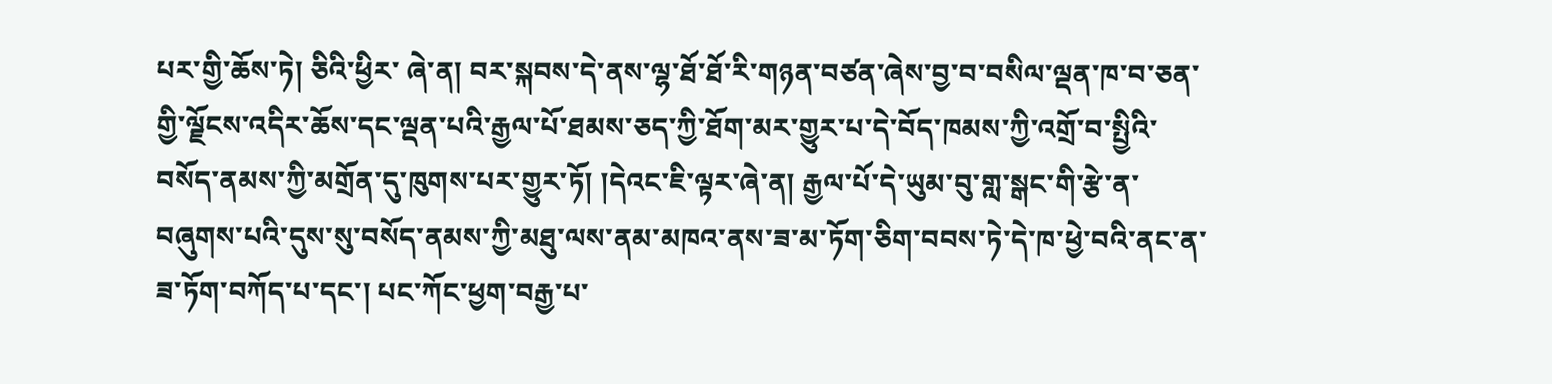པར་གྱི་ཆོས་ཏེ། ཅིའི་ཕྱིར་ ཞེ་ན། བར་སྐབས་དེ་ནས་ལྷ་ཐོ་ཐོ་རི་གཉན་བཙན་ཞེས་བྱ་བ་བསིལ་ལྡན་ཁ་བ་ཅན་གྱི་ལྗོངས་འདིར་ཆོས་དང་ལྡན་པའི་རྒྱལ་པོ་ཐམས་ཅད་ཀྱི་ཐོག་མར་གྱུར་པ་དེ་བོད་ཁམས་ཀྱི་འགྲོ་བ་སྤྱིའི་བསོད་ནམས་ཀྱི་མགྲོན་དུ་ཁུགས་པར་གྱུར་ཏོ། །དེའང་ཇི་ལྟར་ཞེ་ན། རྒྱལ་པོ་དེ་ཡུམ་བུ་གླ་སྒང་གི་རྩེ་ན་ བཞུགས་པའི་དུས་སུ་བསོད་ནམས་ཀྱི་མཐུ་ལས་ནམ་མཁའ་ནས་ཟ་མ་ཏོག་ཅིག་བབས་ཏེ་དེ་ཁ་ཕྱེ་བའི་ནང་ན་ཟ་ཏོག་བཀོད་པ་དང་། པང་ཀོང་ཕྱག་བརྒྱ་པ་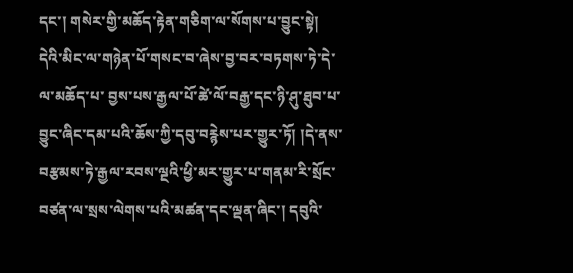དང་། གསེར་གྱི་མཆོད་རྟེན་གཅིག་ལ་སོགས་པ་བྱུང་སྟེ། དེའི་མིང་ལ་གཉེན་པོ་གསང་བ་ཞེས་བྱ་བར་བཏགས་ཏེ་དེ་ལ་མཆོད་པ་ བྱས་པས་རྒྱལ་པོ་ཚེ་ལོ་བརྒྱ་དང་ཉི་ཤུ་ཐུབ་པ་བྱུང་ཞིང་དམ་པའི་ཆོས་ཀྱི་དབུ་བརྙེས་པར་གྱུར་ཏོ། །དེ་ནས་བརྩམས་ཏེ་རྒྱལ་རབས་ལྔའི་ཕྱི་མར་གྱུར་པ་གནམ་རི་སྲོང་བཙན་ལ་སྲས་ལེགས་པའི་མཚན་དང་ལྡན་ཞིང་། དབུའི་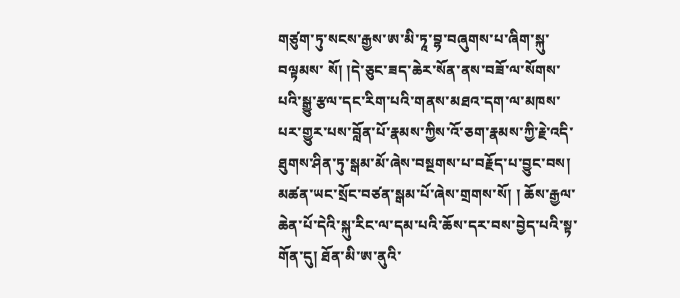གཙུག་ཏུ་སངས་རྒྱས་ཨ་མི་ཏཱ་བྷ་བཞུགས་པ་ཞིག་སྐུ་བལྟམས་ སོ། །དེ་ཅུང་ཟད་ཆེར་སོན་ནས་བཟོ་ལ་སོགས་པའི་སྒྱུ་རྩལ་དང་རིག་པའི་གནས་མཐའ་དག་ལ་མཁས་པར་གྱུར་པས་བློན་པོ་རྣམས་ཀྱིས་འོ་ཅག་རྣམས་ཀྱི་རྗེ་འདི་ཐུགས་ཤིན་ཏུ་སྒམ་མོ་ཞེས་བསྔགས་པ་བརྗོད་པ་བྱུང་བས། མཚན་ཡང་སྲོང་བཙན་སྒམ་པོ་ཞེས་གྲགས་སོ། ། ཆོས་རྒྱལ་ཆེན་པོ་དེའི་སྐུ་རིང་ལ་དམ་པའི་ཆོས་དར་བས་བྱེད་པའི་སྟ་གོན་དུ། ཐོན་མི་ཨ་ནུའི་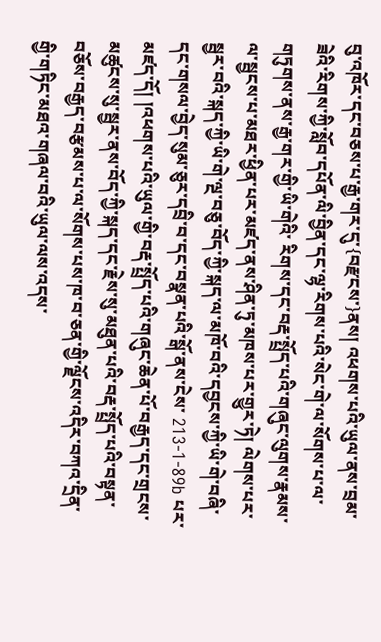བུ་འཁོར་དང་བཅས་པ་རྒྱ་གར་དུ་{བརྫངས་}ནས། འཕགས་པའི་ཡུལ་ནས་བྲམ་ཟེའི་རིགས་ཀྱི་སློབ་དཔོན་ལི་བྱིན་དང་ལྷ་རིགས་པའི་སེང་གེ་ལ་སོགས་པ་ལ་གཏུགས་ནས་རྒྱ་གར་གྱི་ཡི་གེའི་ རིགས་དང་བརྡ་སྤྲོད་པའི་གཞུང་ལུགས་རྣམས་ལ་སྦྱངས་པ་མཐར་ཕྱིན་པར་མཛད་ནས་ཤིན་ཏུ་མཁས་པར་གྱུར་ཏེ། ལེགས་པར་སྦྱར་བའི་སྐད་ཀྱི་ཡི་གེ་ལྔ་བཅུ་བོད་ཀྱི་སྐད་ལ་མཁོ་བའི་དབྱངས་ཀྱི་ཡི་གེ་བཞི་དང་གསལ་བྱེད་སུམ་ཅུར་དབྲི་བ་དང་བསྣན་པའི་སྒོ་ནས་ངེས་ 213-1-89b པར་མཛད་དོ། །འཕགས་པའི་ཡུལ་གྱི་བརྡ་སྤྲོད་པའི་གཞུང་ཆེན་པོ་བརྒྱད་དང་གྲངས་མཚུངས་སུ་སྦྱར་ནས་བོད་ཀྱི་སྐད་དང་རྗེས་སུ་མཐུན་པའི་བརྡ་སྤྲོད་པའི་བསྟན་བཅོས་བརྒྱད་བརྩམས་པ་ལ་སོགས་པས་ཁ་བ་ཅན་གྱི་ལྗོངས་འདིར་བཀའ་དྲིན་གྱི་གཏིང་མཐའ་གཞལ་བའི་ཡུལ་ལས་འདས་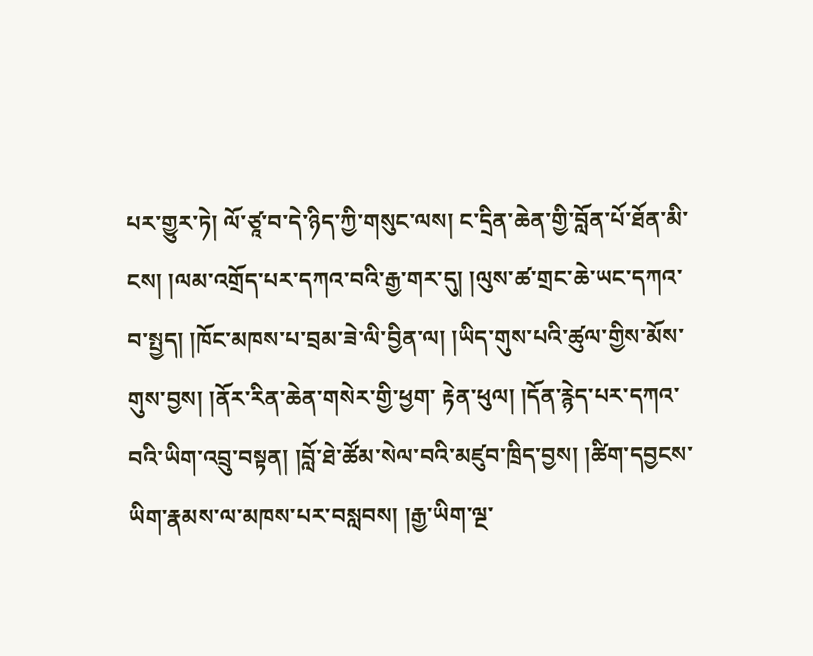པར་གྱུར་ཏེ། ལོ་ཙཱ་བ་དེ་ཉིད་ཀྱི་གསུང་ལས། ང་དྲིན་ཆེན་གྱི་བློན་པོ་ཐོན་མི་ངས། །ལམ་འགྲོད་པར་དཀའ་བའི་རྒྱ་གར་དུ། །ལུས་ཚ་གྲང་ཆེ་ཡང་དཀའ་བ་སྤྱད། །ཁོང་མཁས་པ་བྲམ་ཟེ་ལི་བྱིན་ལ། །ཡིད་གུས་པའི་ཚུལ་གྱིས་མོས་གུས་བྱས། །ནོར་རིན་ཆེན་གསེར་གྱི་ཕྱག་ རྟེན་ཕུལ། །དོན་རྙེད་པར་དཀའ་བའི་ཡིག་འབྲུ་བསྟན། །བློ་ཐེ་ཚོམ་སེལ་བའི་མཛུབ་ཁྲིད་བྱས། །ཚིག་དབྱངས་ཡིག་རྣམས་ལ་མཁས་པར་བསླབས། །རྒྱ་ཡིག་ལྔ་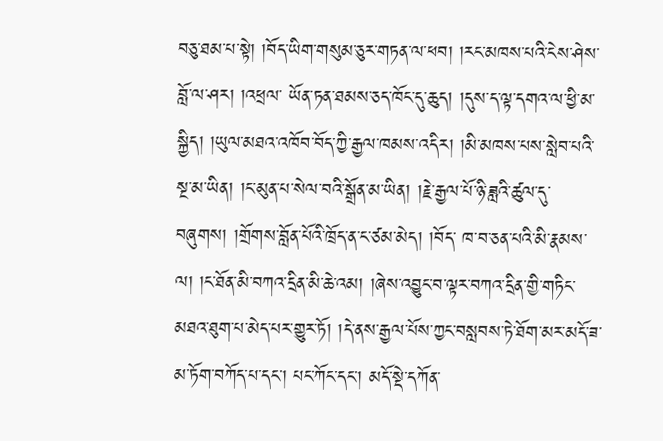བཅུ་ཐམ་པ་སྟེ། །བོད་ཡིག་གསུམ་ཅུར་གཏན་ལ་ཕབ། །རང་མཁས་པའི་ངེས་ཤེས་བློ་ལ་ཤར། །འཕྲལ་ ཡོན་ཏན་ཐམས་ཅད་ཁོང་དུ་ཆུད། །དུས་ད་ལྟ་དགའ་ལ་ཕྱི་མ་སྐྱིད། །ཡུལ་མཐའ་འཁོབ་བོད་ཀྱི་རྒྱལ་ཁམས་འདིར། །མི་མཁས་པས་སླེབ་པའི་སྔ་མ་ཡིན། །ང་མུན་པ་སེལ་བའི་སྒྲོན་མ་ཡིན། །རྗེ་རྒྱལ་པོ་ཉི་ཟླའི་ཚུལ་དུ་བཞུགས། །གྲོགས་བློན་པོའི་ཁྲོད་ན་ང་ཙམ་མེད། །བོད་ ཁ་བ་ཅན་པའི་མི་རྣམས་ལ། །ང་ཐོན་མི་བཀའ་དྲིན་མི་ཆེ་འམ། །ཞེས་འབྱུང་བ་ལྟར་བཀའ་དྲིན་གྱི་གཏིང་མཐའ་ཐུག་པ་མེད་པར་གྱུར་ཏོ། །དེ་ནས་རྒྱལ་པོས་ཀྱང་བསླབས་ཏེ་ཐོག་མར་མདོ་ཟ་མ་ཏོག་བཀོད་པ་དང་། པང་ཀོང་དང་། མདོ་སྡེ་དཀོན་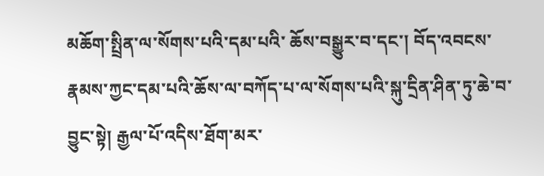མཆོག་སྤྲིན་ལ་སོགས་པའི་དམ་པའི་ ཆོས་བསྒྱུར་བ་དང་། བོད་འབངས་རྣམས་ཀྱང་དམ་པའི་ཆོས་ལ་བཀོད་པ་ལ་སོགས་པའི་སྐུ་དྲིན་ཤིན་ཏུ་ཆེ་བ་བྱུང་སྟེ། རྒྱལ་པོ་འདིས་ཐོག་མར་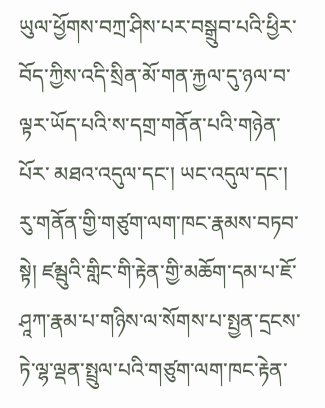ཡུལ་ཕྱོགས་བཀྲ་ཤིས་པར་བསྒྲུབ་པའི་ཕྱིར་བོད་ཀྱིས་འདི་སྲིན་མོ་གན་རྐྱལ་དུ་ཉལ་བ་ལྟར་ཡོད་པའི་ས་དགྲ་གནོན་པའི་གཉེན་པོར་ མཐའ་འདུལ་དང་། ཡང་འདུལ་དང་། རུ་གནོན་གྱི་གཙུག་ལག་ཁང་རྣམས་བཏབ་སྟེ། ཛམྦུའི་གླིང་གི་རྟེན་གྱི་མཆོག་དམ་པ་ཇོ་ཤཱཀ་རྣམ་པ་གཉིས་ལ་སོགས་པ་སྤྱན་དྲངས་ཏེ་ལྷ་ལྡན་སྤྲུལ་པའི་གཙུག་ལག་ཁང་རྟེན་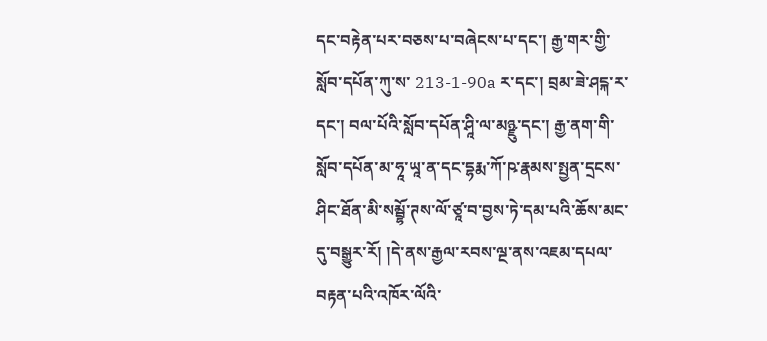དང་བརྟེན་པར་བཅས་པ་བཞེངས་པ་དང་། རྒྱ་གར་གྱི་སློབ་དཔོན་ཀུ་ས་ 213-1-90a ར་དང་། བྲམ་ཟེ་ཤངྐ་ར་དང་། བལ་པོའི་སློབ་དཔོན་ཤཱི་ལ་མཉྫུ་དང་། རྒྱ་ནག་གི་སློབ་དཔོན་མ་ཧཱ་ཡཱ་ན་དང་དྷརྨ་ཀོ་ཥ་རྣམས་སྤྱན་དྲངས་ཤིང་ཐོན་མི་སམྦྷོ་ཊས་ལོ་ཙཱ་བ་བྱས་ཏེ་དམ་པའི་ཆོས་མང་དུ་བསྒྱུར་རོ། །དེ་ནས་རྒྱལ་རབས་ལྔ་ནས་འཇམ་དཔལ་ བརྟན་པའི་འཁོར་ལོའི་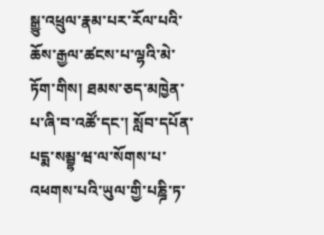སྒྱུ་འཕྲུལ་རྣམ་པར་རོལ་པའི་ཆོས་རྒྱལ་ཚངས་པ་ལྷའི་མེ་ཏོག་གིས། ཐམས་ཅད་མཁྱེན་པ་ཞི་བ་འཚོ་དང་། སློབ་དཔོན་པདྨ་སམྦྷ་ཝ་ལ་སོགས་པ་འཕགས་པའི་ཡུལ་གྱི་པཎྜི་ཏ་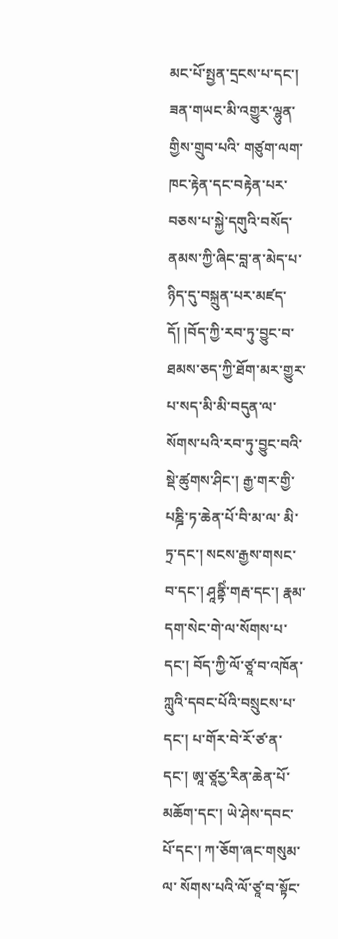མང་པོ་སྤྱན་དྲངས་པ་དང་། ཟན་གཡང་མི་འགྱུར་ལྷུན་གྱིས་གྲུབ་པའི་ གཙུག་ལག་ཁང་རྟེན་དང་བརྟེན་པར་བཅས་པ་སྐྱེ་དགུའི་བསོད་ནམས་ཀྱི་ཞིང་བླ་ན་མེད་པ་ཉིད་དུ་བསྐྲུན་པར་མཛད་དོ། །བོད་ཀྱི་རབ་ཏུ་བྱུང་བ་ཐམས་ཅད་ཀྱི་ཐོག་མར་གྱུར་པ་སད་མི་མི་བདུན་ལ་སོགས་པའི་རབ་ཏུ་བྱུང་བའི་སྡེ་ཚུགས་ཤིང་། རྒྱ་གར་གྱི་པཎྜི་ཏ་ཆེན་པོ་བི་མ་ལ་ མི་ཏྲ་དང་། སངས་རྒྱས་གསང་བ་དང་། ཤཱནྟིཾ་གརྦ་དང་། རྣམ་དག་སེང་གེ་ལ་སོགས་པ་དང་། བོད་ཀྱི་ལོ་ཙཱ་བ་འཁོན་ཀླུའི་དབང་པོའི་བསྲུངས་པ་དང་། པ་གོར་བེ་རོ་ཙ་ན་དང་། ཨཱ་ཙཱརྱ་རིན་ཆེན་པོ་མཆོག་དང་། ཡེ་ཤེས་དབང་པོ་དང་། ཀ་ཅོག་ཞང་གསུམ་ལ་ སོགས་པའི་ལོ་ཙཱ་བ་སྟོང་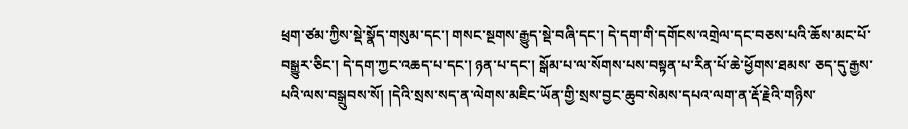ཕྲག་ཙམ་ཀྱིས་སྡེ་སྣོད་གསུམ་དང་། གསང་སྔགས་རྒྱུད་སྡེ་བཞི་དང་། དེ་དག་གི་དགོངས་འགྲེལ་དང་བཅས་པའི་ཆོས་མང་པོ་བསྒྱུར་ཅིང་། དེ་དག་ཀྱང་འཆད་པ་དང་། ཉན་པ་དང་། སྒོམ་པ་ལ་སོགས་པས་བསྟན་པ་རིན་པོ་ཆེ་ཕྱོགས་ཐམས་ ཅད་དུ་རྒྱས་པའི་ལས་བསྒྲུབས་སོ། །དེའི་སྲས་སད་ན་ལེགས་མཇིང་ཡོན་གྱི་སྲས་བྱང་ཆུབ་སེམས་དཔའ་ལག་ན་རྡོ་རྗེའི་གཉིས་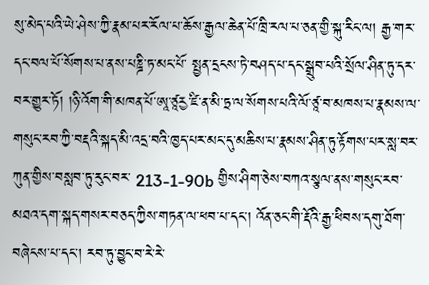སུ་མེད་པའི་ཡེ་ཤེས་ཀྱི་རྣམ་པར་རོལ་པ་ཆོས་རྒྱལ་ཆེན་པོ་ཁྲི་རལ་པ་ཅན་གྱི་སྐུ་རིང་ལ། རྒྱ་གར་དང་བལ་པོ་སོགས་པ་ནས་པཎྜི་ཏ་མང་པོ་ སྤྱན་དྲངས་ཏེ་བཤད་པ་དང་སྒྲུབ་པའི་སྲོལ་ཤིན་ཏུ་དར་བར་གྱུར་ཏོ། །ཉི་འོག་གི་མཁན་པོ་ཨཱ་ཙཱརྱ་ཛི་ན་མི་ཏྲ་ལ་སོགས་པའི་ལོ་ཙཱ་བ་མཁས་པ་རྣམས་ལ་གསུང་རབ་ཀྱི་བརྡའི་སྐད་མི་འདྲ་བའི་ཁྱད་པར་མང་དུ་མཆིས་པ་རྣམས་ཤིན་ཏུ་རྟོགས་པར་སླ་བར་ཀུན་གྱིས་བསླབ་ཏུ་རུང་བར་ 213-1-90b གྱིས་ཤིག་ཅེས་བཀའ་སྩལ་ནས་གསུང་རབ་མཐའ་དག་སྐད་གསར་བཅད་ཀྱིས་གཏན་ལ་ཕབ་པ་དང་། འོན་ཅང་གི་རྡོའི་རྒྱ་ཕིབས་དགུ་ཐོག་བཞེངས་པ་དང་། རབ་ཏུ་བྱུང་བ་རེ་རེ་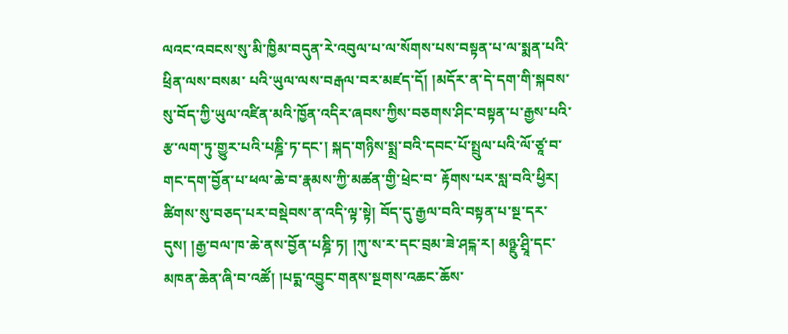ལའང་འབངས་སུ་མི་ཁྱིམ་བདུན་རེ་འབུལ་པ་ལ་སོགས་པས་བསྟན་པ་ལ་སྨན་པའི་ཕྲིན་ལས་བསམ་ པའི་ཡུལ་ལས་བརྒལ་བར་མཛད་དོ། །མདོར་ན་དེ་དག་གི་སྐབས་སུ་བོད་ཀྱི་ཡུལ་འཛིན་མའི་ཁྱོན་འདིར་ཞབས་ཀྱིས་བཅགས་ཤིང་བསྟན་པ་རྒྱས་པའི་རྩ་ལག་ཏུ་གྱུར་པའི་པཎྜི་ཏ་དང་། སྐད་གཉིས་སྨྲ་བའི་དབང་པོ་སྤྲུལ་པའི་ལོ་ཙཱ་བ་གང་དག་བྱོན་པ་ཕལ་ཆེ་བ་རྣམས་ཀྱི་མཚན་གྱི་ཕྲེང་བ་ རྟོགས་པར་སླ་བའི་ཕྱིར། ཚིགས་སུ་བཅད་པར་བསྡེབས་ན་འདི་ལྟ་སྟེ། བོད་དུ་རྒྱལ་བའི་བསྟན་པ་སྔ་དར་དུས། །རྒྱ་བལ་ཁ་ཆེ་ནས་བྱོན་པཎྜི་ཏ། །ཀུ་ས་ར་དང་བྲམ་ཟེ་ཤངྐ་ར། མཉྫུ་ཤྲཱི་དང་མཁན་ཆེན་ཞི་བ་འཚོ། །པདྨ་འབྱུང་གནས་སྔགས་འཆང་ཆོས་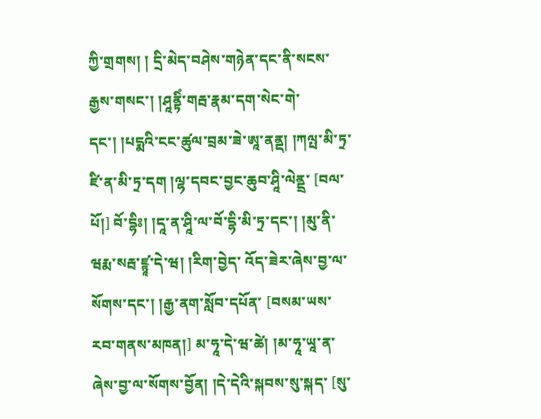ཀྱི་གྲགས། ། དྲི་མེད་བཤེས་གཉེན་དང་ནི་སངས་རྒྱས་གསང་། །ཤཱནྟིཾ་གརྦ་རྣམ་དག་སེང་གེ་དང་། །པདྨའི་ངང་ཚུལ་བྲམ་ཟེ་ཨཱ་ནནྡ། །ཀལྤ་མི་ཏྲ་ཛི་ན་མི་ཏྲ་དག །ལྷ་དབང་བྱང་ཆུབ་ཤཱི་ལེནྡྲ་ [བལ་པོ།] བོ་དྷིཿ། །དཱ་ན་ཤཱི་ལ་བོ་དྷི་མི་ཏྲ་དང་། །མུ་ནི་ཝརྨ་སརྦ་ཛྙཱ་དེ་ཝ། །རིག་བྱེད་ འོད་ཟེར་ཞེས་བྱ་ལ་སོགས་དང་། །རྒྱ་ནག་སློབ་དཔོན་ [བསམ་ཡས་རབ་གནས་མཁན།] མ་ཧཱ་དེ་ཝ་ཚེ། །མ་ཧཱ་ཡཱ་ན་ཞེས་བྱ་ལ་སོགས་བྱོན། །དེ་དེའི་སྐབས་སུ་སྐད་ [སུ་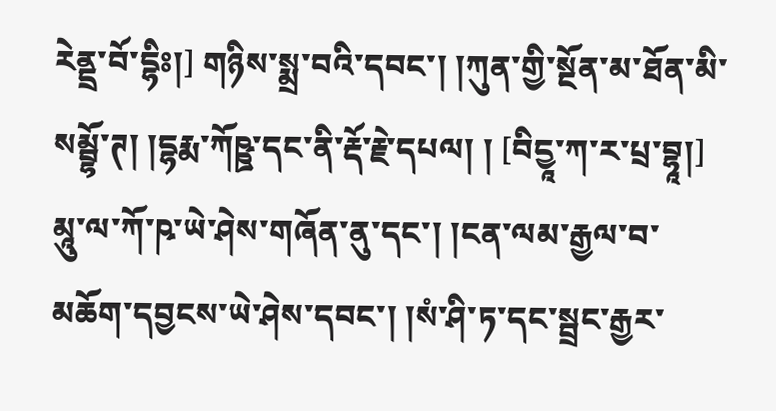རེནྡྲ་བོ་དྷིཿ།] གཉིས་སྨྲ་བའི་དབང་། །ཀུན་གྱི་སྔོན་མ་ཐོན་མི་སམྦྷོ་ཊ། །དྷརྨ་ཀོཥྛ་དང་ནི་རྡོ་རྗེ་དཔལ། ། [བིདྱཱ་ཀ་ར་པྲ་བྷཱ།] མཱུ་ལ་ཀོ་ཥ་ཡེ་ཤེས་གཞོན་ནུ་དང་། །ངན་ལམ་རྒྱལ་བ་མཆོག་དབྱངས་ཡེ་ཤེས་དབང་། །སཾ་ཤི་ཏ་དང་སྦྲང་རྒྱར་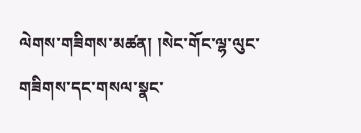ལེགས་གཟིགས་མཚན། །སེང་གོང་ལྷ་ལུང་གཟིགས་དང་གསལ་སྣང་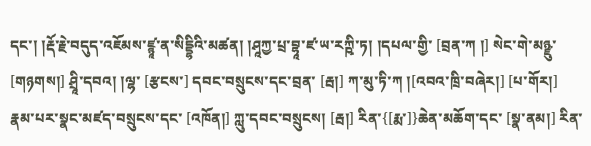དང་། །རྡོ་རྗེ་བདུད་འཇོམས་ཛྙཱ་ན་སིདྡྷིའི་མཚན། །ཤཱཀྱ་པྲ་བྷཱ་ཛ་ཡ་རཀྵི་ཏ། །དཔལ་གྱི་ [བྲན་ཀ །] སེང་གེ་མཉྫུ་ [གཉགས།] ཤྲཱི་དབའ། །ལྷ་ [རྩངས་] དབང་བསྲུངས་དང་བྲན་ [རྦ།] ཀ་མུ་ཏི་ཀ །[འབའ་ཁྲི་བཞེར།] [པ་གོར།] རྣམ་པར་སྣང་མཛད་བསྲུངས་དང་ [འཁོན།] ཀླུ་དབང་བསྲུངས། [རྦ།] རིན་{[རྨ་]}ཆེན་མཆོག་དང་ [སྣ་ནམ།] རིན་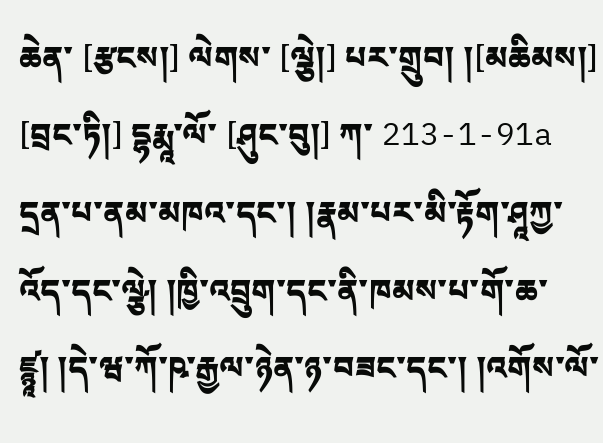ཆེན་ [རྩངས།] ལེགས་ [ལྕེ།] པར་གྲུབ། །[མཆིམས།] [བྲང་ཏི།] དྷརྨཱ་ལོ་ [ཤུང་བུ།] ཀ་ 213-1-91a དྲན་པ་ནམ་མཁའ་དང་། །རྣམ་པར་མི་རྟོག་ཤཱཀྱ་འོད་དང་ལྩེ། །ཁྱི་འབྲུག་དང་ནི་ཁམས་པ་གོ་ཆ་ཛྙཱ། །དེ་ཝ་ཀོ་ཥ་རྒྱལ་ཉེན་ཉ་བཟང་དང་། །འགོས་ལོ་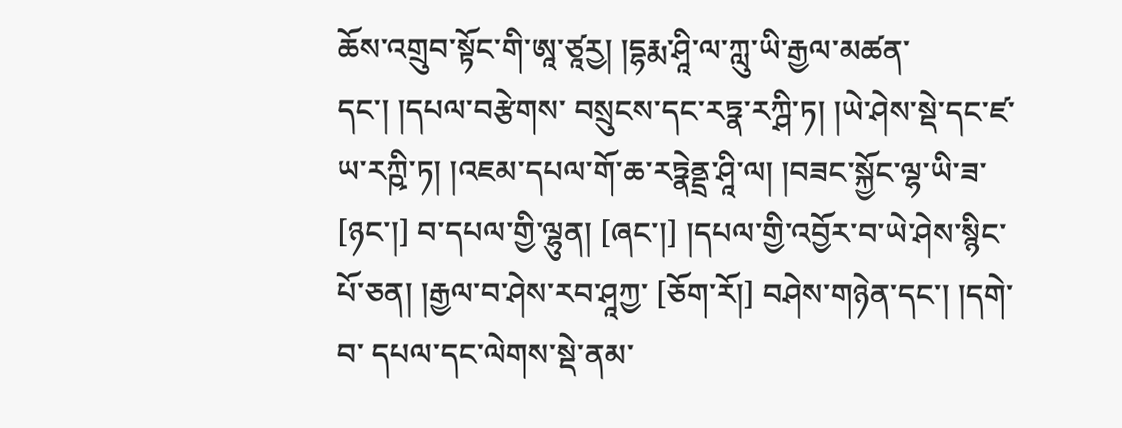ཆོས་འགྲུབ་སྟོང་གི་ཨཱ་ཙཱརྱ། །དྷརྨ་ཤཱི་ལ་ཀླུ་ཡི་རྒྱལ་མཚན་དང་། །དཔལ་བརྩེགས་ བསྲུངས་དང་རཏྣ་རཀྴི་ཏ། །ཡེ་ཤེས་སྡེ་དང་ཛ་ཡ་རཀྵི་ཏ། །འཇམ་དཔལ་གོ་ཆ་རཏྣེནྡྲ་ཤཱི་ལ། །བཟང་སྐྱོང་ལྷ་ཡི་ཟ་ [ཉང་།] བ་དཔལ་གྱི་ལྷུན། [ཞང་།] །དཔལ་གྱི་འབྱོར་བ་ཡེ་ཤེས་སྙིང་པོ་ཅན། །རྒྱལ་བ་ཤེས་རབ་ཤཱཀྱ་ [ཅོག་རོ།] བཤེས་གཉེན་དང་། །དགེ་བ་ དཔལ་དང་ལེགས་སྡེ་ནམ་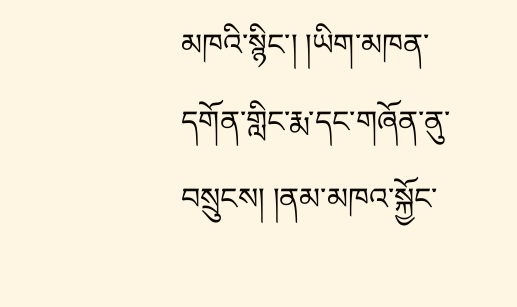མཁའི་སྙིང་། །ཡིག་མཁན་དགོན་གླིང་རྨ་དང་གཞོན་ནུ་བསྲུངས། །ནམ་མཁའ་སྐྱོང་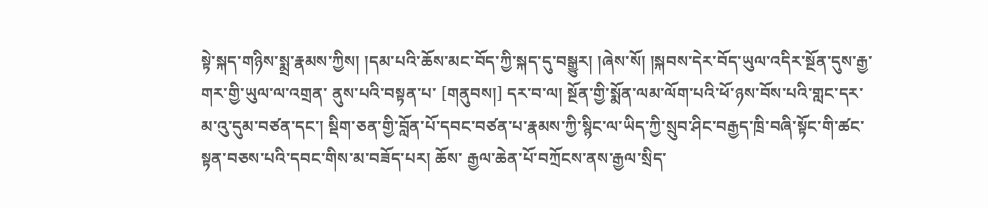སྟེ་སྐད་གཉིས་སྨྲ་རྣམས་ཀྱིས། །དམ་པའི་ཆོས་མང་བོད་ཀྱི་སྐད་དུ་བསྒྱུར། །ཞེས་སོ། །སྐབས་དེར་བོད་ཡུལ་འདིར་སྔོན་དུས་རྒྱ་གར་གྱི་ཡུལ་ལ་འགྲན་ ནུས་པའི་བསྟན་པ་ [གནུབས།] དར་བ་ལ། སྔོན་གྱི་སྨོན་ལམ་ལོག་པའི་ཕོ་ཉས་བོས་པའི་གླང་དར་མ་འུ་དུམ་བཙན་དང་། སྡིག་ཅན་གྱི་བློན་པོ་དབང་བཙན་པ་རྣམས་ཀྱི་སྙིང་ལ་ཡིད་ཀྱི་སྲུབ་ཤིང་བརྒྱད་ཁྲི་བཞི་སྟོང་གི་ཚང་སྟན་བཅས་པའི་དབང་གིས་མ་བཟོད་པར། ཆོས་ རྒྱལ་ཆེན་པོ་བཀྲོངས་ནས་རྒྱལ་སྲིད་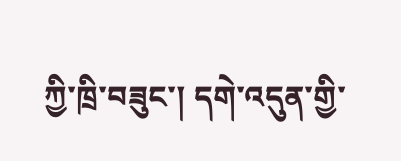ཀྱི་ཁྲི་བཟུང་། དགེ་འདུན་གྱི་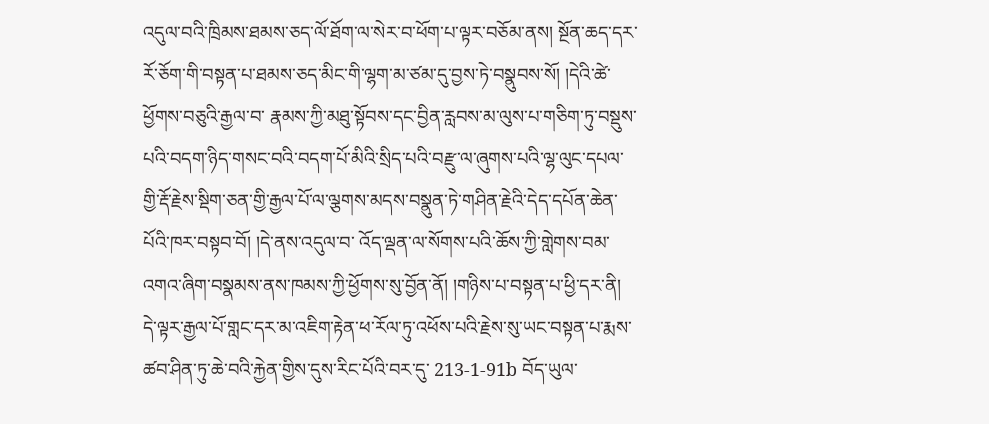འདུལ་བའི་ཁྲིམས་ཐམས་ཅད་ལོ་ཐོག་ལ་སེར་བ་ཕོག་པ་ལྟར་བཅོམ་ནས། སྔོན་ཆད་དར་རོ་ཅོག་གི་བསྟན་པ་ཐམས་ཅད་མིང་གི་ལྷག་མ་ཙམ་དུ་བྱས་ཏེ་བསྣུབས་སོ། །དེའི་ཚེ་ཕྱོགས་བཅུའི་རྒྱལ་བ་ རྣམས་ཀྱི་མཐུ་སྟོབས་དང་བྱིན་རླབས་མ་ལུས་པ་གཅིག་ཏུ་བསྡུས་པའི་བདག་ཉིད་གསང་བའི་བདག་པོ་མིའི་སྲིད་པའི་བརྫུ་ལ་ཞུགས་པའི་ལྷ་ལུང་དཔལ་གྱི་རྡོ་རྗེས་སྡིག་ཅན་གྱི་རྒྱལ་པོ་ལ་ལྕགས་མདས་བསྣུན་ཏེ་གཤིན་རྗེའི་དེད་དཔོན་ཆེན་པོའི་ཁར་བསྟབ་བོ། །དེ་ནས་འདུལ་བ་ འོད་ལྡན་ལ་སོགས་པའི་ཆོས་ཀྱི་གླེགས་བམ་འགའ་ཞིག་བསྣམས་ནས་ཁམས་ཀྱི་ཕྱོགས་སུ་བྱོན་ནོ། །གཉིས་པ་བསྟན་པ་ཕྱི་དར་ནི། དེ་ལྟར་རྒྱལ་པོ་གླང་དར་མ་འཇིག་རྟེན་ཕ་རོལ་ཏུ་འཕོས་པའི་རྗེས་སུ་ཡང་བསྟན་པ་རྨས་ཚབ་ཤིན་ཏུ་ཆེ་བའི་རྐྱེན་གྱིས་དུས་རིང་པོའི་བར་དུ་ 213-1-91b བོད་ཡུལ་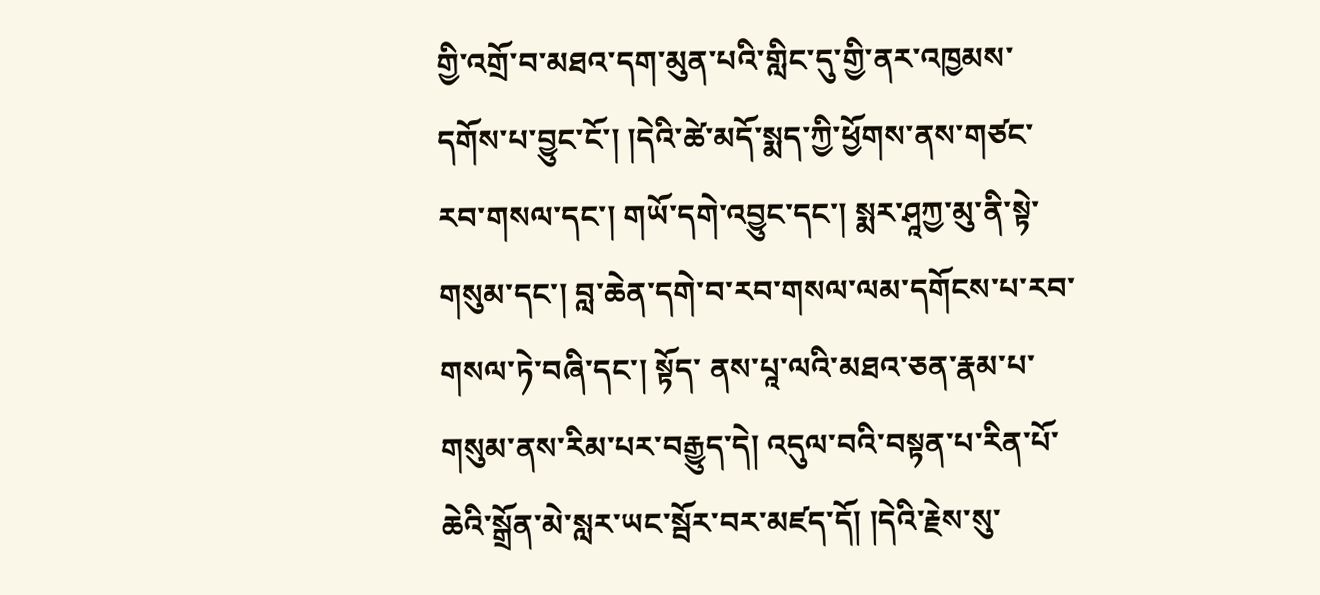གྱི་འགྲོ་བ་མཐའ་དག་མུན་པའི་གླིང་དུ་གྱི་ནར་འཁྱམས་དགོས་པ་བྱུང་ངོ་། །དེའི་ཚེ་མདོ་སྨད་ཀྱི་ཕྱོགས་ནས་གཙང་རབ་གསལ་དང་། གཡོ་དགེ་འབྱུང་དང་། སྨར་ཤཱཀྱ་མུ་ནི་སྟེ་གསུམ་དང་། བླ་ཆེན་དགེ་བ་རབ་གསལ་ལམ་དགོངས་པ་རབ་གསལ་ཏེ་བཞི་དང་། སྟོད་ ནས་པཱ་ལའི་མཐའ་ཅན་རྣམ་པ་གསུམ་ནས་རིམ་པར་བརྒྱུད་དེ། འདུལ་བའི་བསྟན་པ་རིན་པོ་ཆེའི་སྒྲོན་མེ་སླར་ཡང་སྦོར་བར་མཛད་དོ། །དེའི་རྗེས་སུ་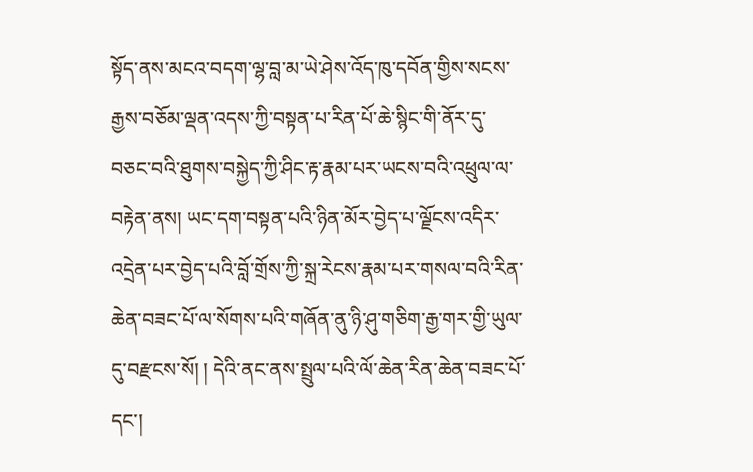སྟོད་ནས་མངའ་བདག་ལྷ་བླ་མ་ཡེ་ཤེས་འོད་ཁུ་དབོན་གྱིས་སངས་རྒྱས་བཅོམ་ལྡན་འདས་ཀྱི་བསྟན་པ་རིན་པོ་ཆེ་སྙིང་གི་ནོར་དུ་ བཅང་བའི་ཐུགས་བསྐྱེད་ཀྱི་ཤིང་རྟ་རྣམ་པར་ཡངས་བའི་འཕྲུལ་ལ་བརྟེན་ནས། ཡང་དག་བསྟན་པའི་ཉིན་མོར་བྱེད་པ་ལྗོངས་འདིར་འདྲེན་པར་བྱེད་པའི་བློ་གྲོས་ཀྱི་སྐྲ་རེངས་རྣམ་པར་གསལ་བའི་རིན་ཆེན་བཟང་པོ་ལ་སོགས་པའི་གཞོན་ནུ་ཉི་ཤུ་གཅིག་རྒྱ་གར་གྱི་ཡུལ་དུ་བརྫངས་སོ། ། དེའི་ནང་ནས་སྤྲུལ་པའི་ལོ་ཆེན་རིན་ཆེན་བཟང་པོ་དང་།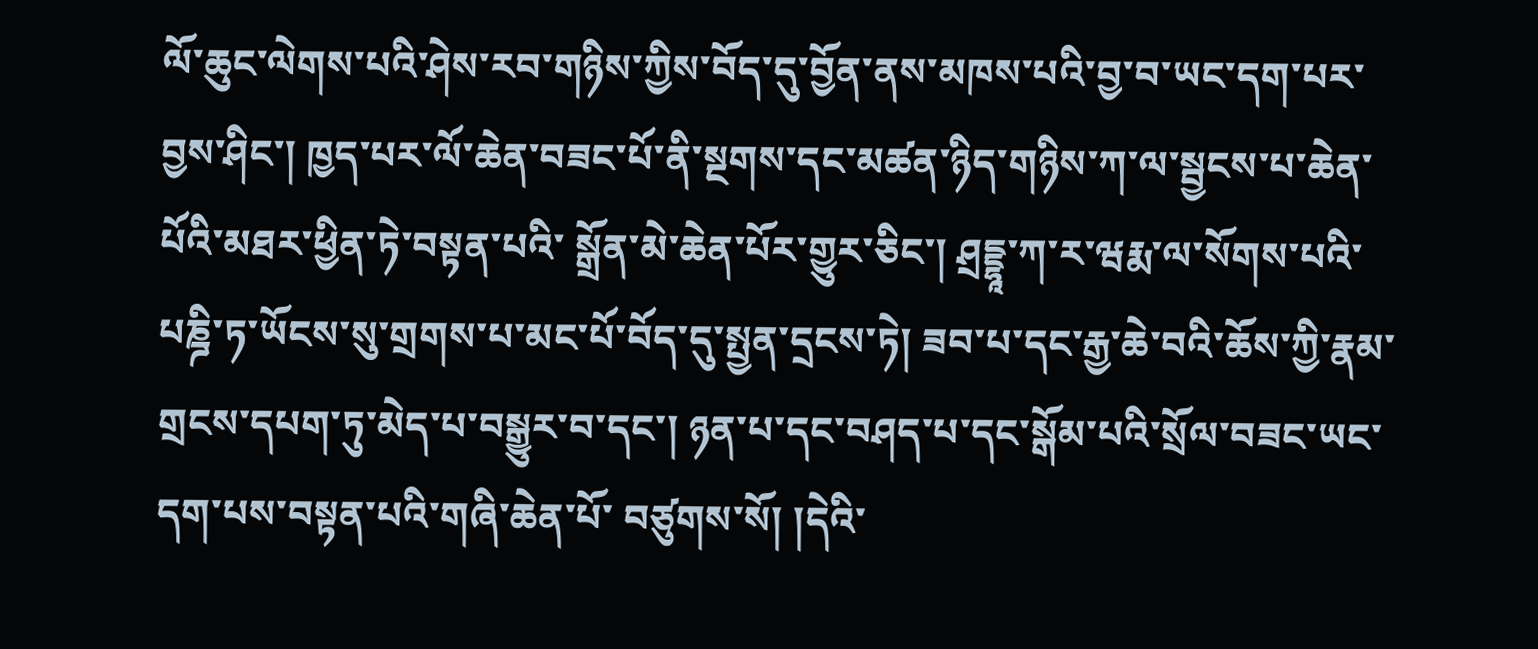ལོ་ཆུང་ལེགས་པའི་ཤེས་རབ་གཉིས་ཀྱིས་བོད་དུ་བྱོན་ནས་མཁས་པའི་བྱ་བ་ཡང་དག་པར་བྱས་ཤིང་། ཁྱད་པར་ལོ་ཆེན་བཟང་པོ་ནི་སྔགས་དང་མཚན་ཉིད་གཉིས་ཀ་ལ་སྦྱངས་པ་ཆེན་པོའི་མཐར་ཕྱིན་ཏེ་བསྟན་པའི་ སྒྲོན་མེ་ཆེན་པོར་གྱུར་ཅིང་། ཤྲདྡྷཱ་ཀ་ར་ཝརྨ་ལ་སོགས་པའི་པཎྜི་ཏ་ཡོངས་སུ་གྲགས་པ་མང་པོ་བོད་དུ་སྤྱན་དྲངས་ཏེ། ཟབ་པ་དང་རྒྱ་ཆེ་བའི་ཆོས་ཀྱི་རྣམ་གྲངས་དཔག་ཏུ་མེད་པ་བསྒྱུར་བ་དང་། ཉན་པ་དང་བཤད་པ་དང་སྒོམ་པའི་སྲོལ་བཟང་ཡང་དག་པས་བསྟན་པའི་གཞི་ཆེན་པོ་ བཙུགས་སོ། །དེའི་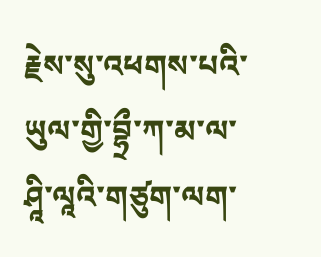རྗེས་སུ་འཕགས་པའི་ཡུལ་གྱི་བྷྲྀ་ཀ་མ་ལ་ཤཱི་ལཱའི་གཙུག་ལག་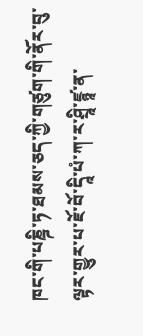ཁང་གི་པཎྜི་ཏ་ཐམས་ཅད་ཀྱི་གཙུག་གི་ནོར་བུ་ལྟར་གྱུར་པ་ཇོ་བོ་དཱི་པཾ་ཀ་ར་ཤྲཱི་ཛྙཱ་ན་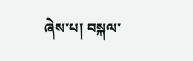ཞེས་པ། བསྐལ་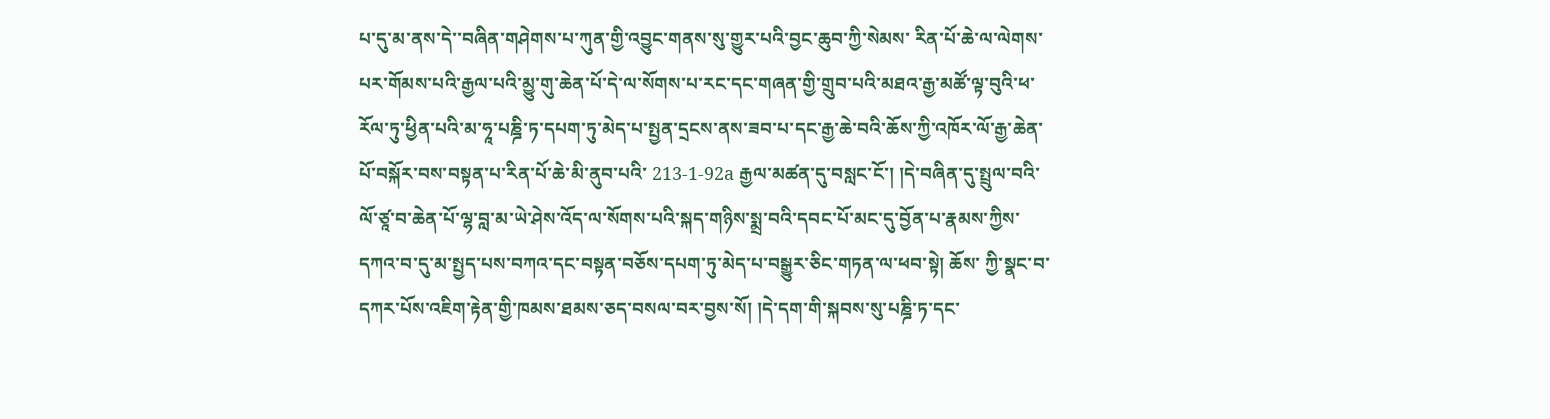པ་དུ་མ་ནས་དེ་་བཞིན་གཤེགས་པ་ཀུན་གྱི་འབྱུང་གནས་སུ་གྱུར་པའི་བྱང་ཆུབ་ཀྱི་སེམས་ རིན་པོ་ཆེ་ལ་ལེགས་པར་གོམས་པའི་རྒྱལ་པའི་མྱུ་གུ་ཆེན་པོ་དེ་ལ་སོགས་པ་རང་དང་གཞན་གྱི་གྲུབ་པའི་མཐའ་རྒྱ་མཚོ་ལྟ་བུའི་ཕ་རོལ་ཏུ་ཕྱིན་པའི་མ་ཧཱ་པཎྜི་ཏ་དཔག་ཏུ་མེད་པ་སྤྱན་དྲངས་ནས་ཟབ་པ་དང་རྒྱ་ཆེ་བའི་ཆོས་ཀྱི་འཁོར་ལོ་རྒྱ་ཆེན་པོ་བསྐོར་བས་བསྟན་པ་རིན་པོ་ཆེ་མི་ནུབ་པའི་ 213-1-92a རྒྱལ་མཚན་དུ་བསླང་ངོ་། །དེ་བཞིན་དུ་སྤྲུལ་བའི་ལོ་ཙཱ་བ་ཆེན་པོ་ལྷ་བླ་མ་ཡེ་ཤེས་འོད་ལ་སོགས་པའི་སྐད་གཉིས་སྨྲ་བའི་དབང་པོ་མང་དུ་བྱོན་པ་རྣམས་ཀྱིས་དཀའ་བ་དུ་མ་སྤྱད་པས་བཀའ་དང་བསྟན་བཅོས་དཔག་ཏུ་མེད་པ་བསྒྱུར་ཅིང་གཏན་ལ་ཕབ་སྟེ། ཆོས་ ཀྱི་སྣང་བ་དཀར་པོས་འཇིག་རྟེན་གྱི་ཁམས་ཐམས་ཅད་བསལ་བར་བྱས་སོ། །དེ་དག་གི་སྐབས་སུ་པཎྜི་ཏ་དང་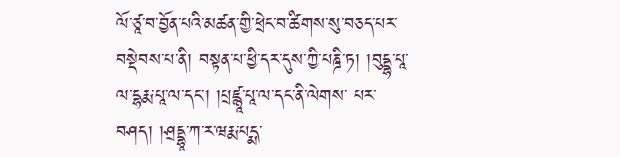ལོ་ཙཱ་བ་བྱོན་པའི་མཚན་གྱི་ཕྲེང་བ་ཚིགས་སུ་བཅད་པར་བསྡེབས་པ་ནི། བསྟན་པ་ཕྱི་དར་དུས་ཀྱི་པཎྜི་ཏ། །བུདྡྷ་པཱ་ལ་དྷརྨ་པཱ་ལ་དང་། །པྲཛྙཱ་པཱ་ལ་དང་ནི་ལེགས་ པར་བཤད། །ཤྲདྡྷཱ་ཀ་ར་ཝརྨ་པདྨ་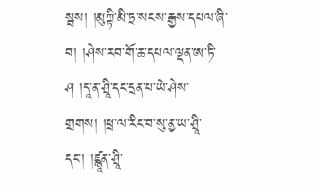སྦས། །མུཀྟི་མི་ཏྲ་སངས་རྒྱས་དཔལ་ཞི་བ། །ཤེས་རབ་གོ་ཆ་དཔལ་ལྡན་ཨ་ཏི་ཤ །དཱ་ན་ཤྲཱི་དང་དྲན་པ་ཡེ་ཤེས་གྲགས། །ཕྲ་ལ་རིང་བ་སུ་ནྱ་ཡ་ཤྲཱི་དང་། །ཛྙཱན་ཤྲཱི་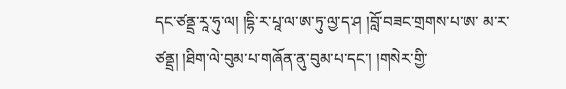དང་ཙནྡྲ་རཱ་ཧུ་ལ། །དྷི་ར་པཱ་ལ་ཨ་ཏུ་ལྱ་ད་ཤ །བློ་བཟང་གྲགས་པ་ཨ་ མ་ར་ཙནྡྲ། །ཐིག་ལེ་བུམ་པ་གཞོན་ནུ་བུམ་པ་དང་། །གསེར་གྱི་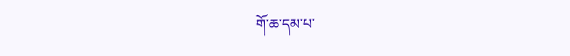གོ་ཆ་དམ་པ་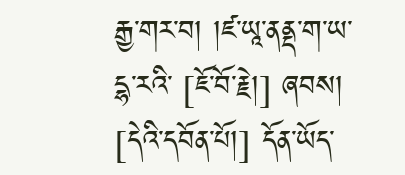རྒྱ་གར་བ། །ཛ་ཡཱ་ནནྡ་ག་ཡ་དྷ་རའི་ [ཇོ་བོ་རྗེ།] ཞབས། [དེའི་དབོན་པོ།] དོན་ཡོད་